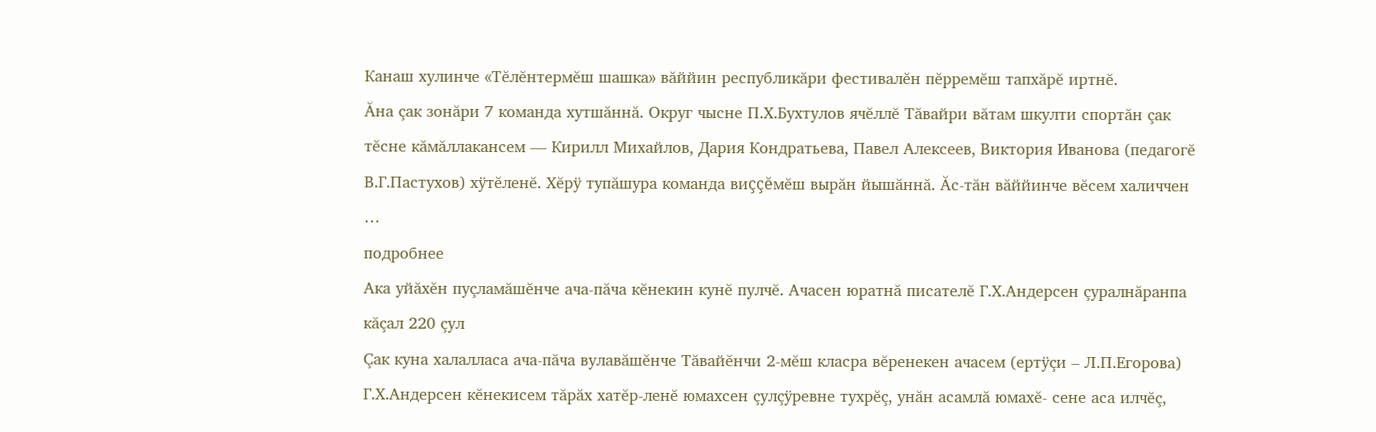Канаш хулинче «Тĕлĕнтермĕш шашка» вăййин республикăри фестивалĕн пĕрремĕш тапхăрĕ иртнĕ.
Ăна çак зонăри 7 команда хутшăннă. Округ чысне П.Х.Бухтулов ячĕллĕ Тăвайри вăтам шкулти спортăн çак тĕсне кăмăллакансем — Кирилл Михайлов, Дария Кондратьева, Павел Алексеев, Виктория Иванова (педагогĕ В.Г.Пастухов) хÿтĕленĕ. Хĕрÿ тупăшура команда виççĕмĕш вырăн йышăннă. Ăс-тăн вăййинче вĕсем халиччен …
подробнее
Ака уйăхĕн пуçламăшĕнче ача-пăча кĕнекин кунĕ пулчĕ. Ачасен юратнă писателĕ Г.Х.Андерсен çуралнăранпа кăçал 220 çул
Çак куна халалласа ача-пăча вулавăшĕнче Тăвайĕнчи 2-мĕш класра вĕренекен ачасем (ертÿçи – Л.П.Егорова) Г.Х.Андерсен кĕнекисем тăрăх хатĕр-ленĕ юмахсен çулçÿревне тухрĕç, унăн асамлă юмахĕ- сене аса илчĕç,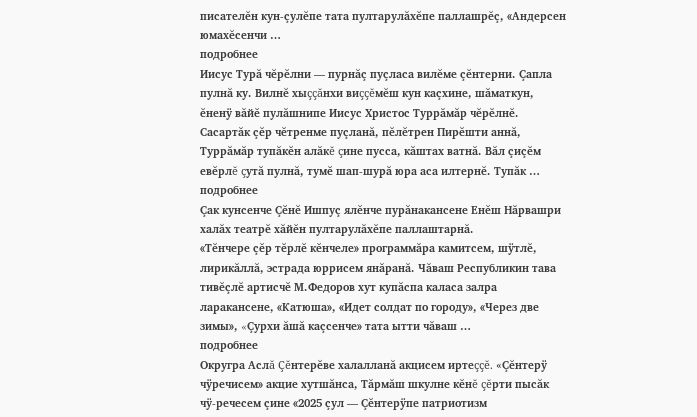писателĕн кун-çулĕпе тата пултарулăхĕпе паллашрĕç, «Андерсен юмахĕсенчи …
подробнее
Иисус Турă чĕрĕлни — пурнăç пуçласа вилĕме çĕнтерни. Çапла пулнă ку. Вилнĕ хыççăнхи виççĕмĕш кун каçхине, шăматкун, ĕненÿ вăйĕ пулăшнипе Иисус Христос Туррăмăр чĕрĕлнĕ. Сасартăк çĕр чĕтренме пуçланă, пĕлĕтрен Пирĕшти аннă, Туррăмăр тупăкĕн алăкĕ çине пусса, кăштах ватнă. Вăл çиçĕм евĕрлĕ çутă пулнă, тумĕ шап-шурă юра аса илтернĕ. Тупăк …
подробнее
Çак кунсенче Çĕнĕ Ишпуç ялĕнче пурăнакансене Енĕш Нăрвашри халăх театрĕ хăйĕн пултарулăхĕпе паллаштарнă.
«Тĕнчере çĕр тĕрлĕ кĕнчеле» программăра камитсем, шÿтлĕ, лирикăллă, эстрада юррисем янăранă. Чăваш Республикин тава тивĕçлĕ артисчĕ М.Федоров хут купăспа каласа залра ларакансене, «Катюша», «Идет солдат по городу», «Через две зимы», «Çурхи ăшă каçсенче» тата ытти чăваш …
подробнее
Округра Аслă Çĕнтерĕве халалланă акцисем иртеççĕ. «Çĕнтерÿ чÿречисем» акцие хутшăнса, Тăрмăш шкулне кĕнĕ çĕрти пысăк чÿ-речесем çине «2025 çул — Çĕнтерÿпе патриотизм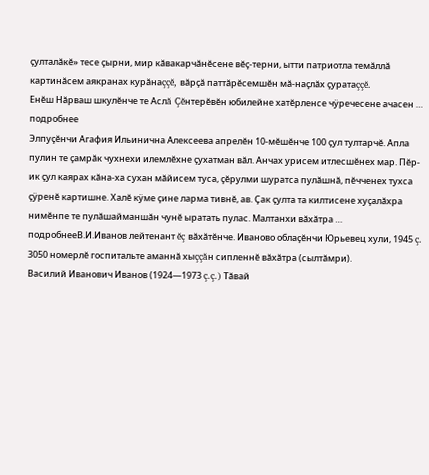çулталăкĕ» тесе çырни, мир кăвакарчăнĕсене вĕç-терни, ытти патриотла темăллă картинăсем аякранах курăнаççĕ, вăрçă паттăрĕсемшĕн мă-наçлăх çуратаççĕ.
Енĕш Нăрваш шкулĕнче те Аслă Çĕнтерĕвĕн юбилейне хатĕрленсе чÿречесене ачасен …
подробнее
Элпуçĕнчи Агафия Ильинична Алексеева апрелĕн 10-мĕшĕнче 100 çул тултарчĕ. Апла пулин те çамрăк чухнехи илемлĕхне çухатман вăл. Анчах урисем итлесшĕнех мар. Пĕр-ик çул каярах кăна-ха сухан мăйисем туса, çĕрулми шуратса пулăшнă, пĕчченех тухса çÿренĕ картишне. Халĕ кÿме çине ларма тивнĕ, ав. Çак çулта та килтисене хуçалăхра нимĕнпе те пулăшайманшăн чунĕ ыратать пулас. Малтанхи вăхăтра …
подробнееВ.И.Иванов лейтенант ĕç вăхăтĕнче. Иваново облаçĕнчи Юрьевец хули, 1945 ç.
3050 номерлĕ госпитальте аманнă хыççăн сипленнĕ вăхăтра (сылтăмри).
Василий Иванович Иванов (1924—1973 ç.ç.) Тăвай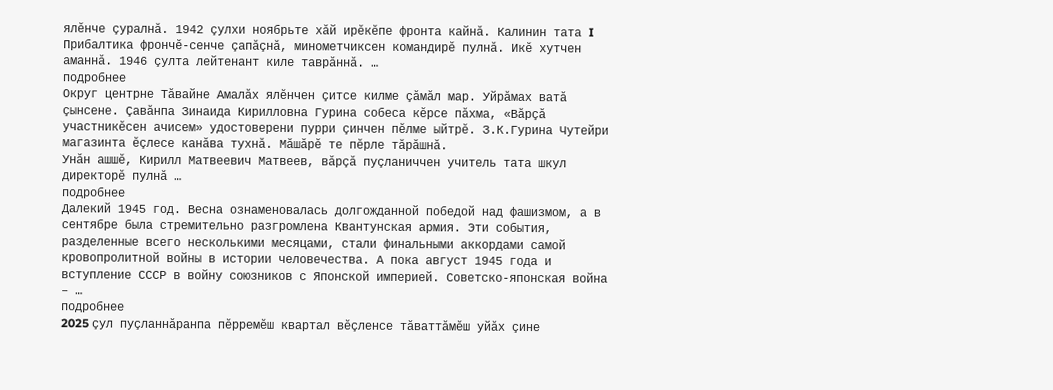ялĕнче çуралнă. 1942 çулхи ноябрьте хăй ирĕкĕпе фронта кайнă. Калинин тата I Прибалтика фрончĕ-сенче çапăçнă, минометчиксен командирĕ пулнă. Икĕ хутчен аманнă. 1946 çулта лейтенант киле таврăннă. …
подробнее
Округ центрне Тăвайне Амалăх ялĕнчен çитсе килме çăмăл мар. Уйрăмах ватă çынсене. Çавăнпа Зинаида Кирилловна Гурина собеса кĕрсе пăхма, «Вăрçă участникĕсен ачисем» удостоверени пурри çинчен пĕлме ыйтрĕ. З.К.Гурина Чутейри магазинта ĕçлесе канăва тухнă. Мăшăрĕ те пĕрле тăрăшнă.
Унăн ашшĕ, Кирилл Матвеевич Матвеев, вăрçă пуçланиччен учитель тата шкул директорĕ пулнă …
подробнее
Далекий 1945 год. Весна ознаменовалась долгожданной победой над фашизмом, а в сентябре была стремительно разгромлена Квантунская армия. Эти события, разделенные всего несколькими месяцами, стали финальными аккордами самой кровопролитной войны в истории человечества. А пока август 1945 года и вступление СССР в войну союзников с Японской империей. Советско-японская война – …
подробнее
2025 çул пуçланнăранпа пĕрремĕш квартал вĕçленсе тăваттăмĕш уйăх çине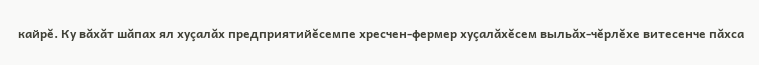кайрĕ. Ку вăхăт шăпах ял хуçалăх предприятийĕсемпе хресчен-фермер хуçалăхĕсем выльăх-чĕрлĕхе витесенче пăхса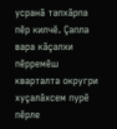усранă тапхăрпа пĕр килчĕ. Çапла вара кăçалхи пĕрремĕш кварталта округри хуçалăхсем пурĕ пĕрле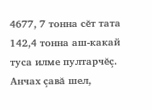4677, 7 тонна сĕт тата 142,4 тонна аш-какай туса илме пултарчĕç. Анчах çавă шел,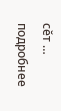сĕт …
подробнее